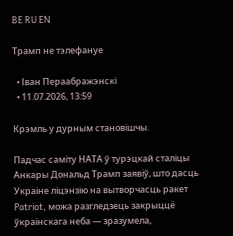BE RU EN

Трамп не тэлефануе

  • Іван Пераабражэнскі
  • 11.07.2026, 13:59

Крэмль у дурным становішчы.

Падчас саміту НАТА ў турэцкай сталіцы Анкары Дональд Трамп заявіў, што дасць Украіне ліцэнзію на вытворчасць ракет Patriot, можа разгледзець закрыццё ўкраінскага неба — зразумела,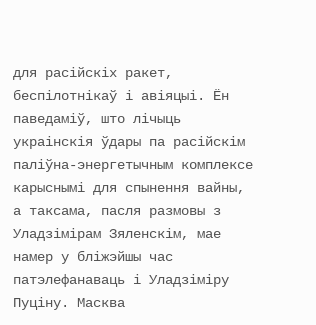для расійскіх ракет, беспілотнікаў і авіяцыі. Ён паведаміў, што лічыць украінскія ўдары па расійскім паліўна-энергетычным комплексе карыснымі для спынення вайны, а таксама, пасля размовы з Уладзімірам Зяленскім, мае намер у бліжэйшы час патэлефанаваць і Уладзіміру Пуціну. Масква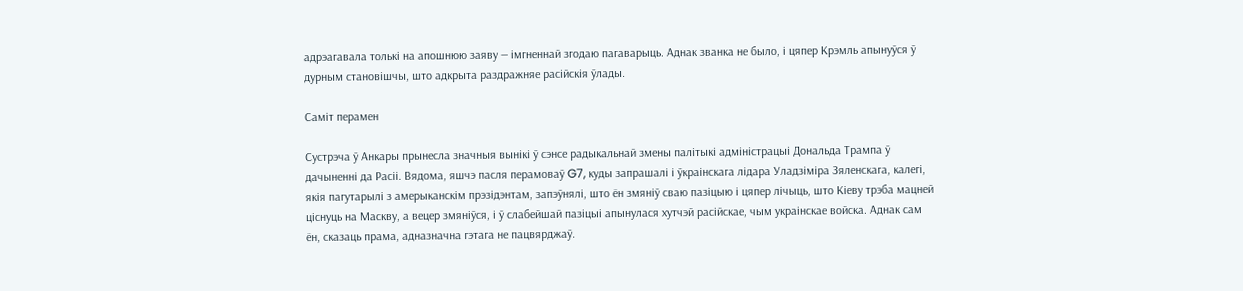адрэагавала толькі на апошнюю заяву — імгненнай згодаю пагаварыць. Аднак званка не было, і цяпер Крэмль апынуўся ў дурным становішчы, што адкрыта раздражняе расійскія ўлады.

Саміт перамен

Сустрэча ў Анкары прынесла значныя вынікі ў сэнсе радыкальнай змены палітыкі адміністрацыі Дональда Трампа ў дачыненні да Расіі. Вядома, яшчэ пасля перамоваў G7, куды запрашалі і ўкраінскага лідара Уладзіміра Зяленскага, калегі, якія пагутарылі з амерыканскім прэзідэнтам, запэўнялі, што ён змяніў сваю пазіцыю і цяпер лічыць, што Кіеву трэба мацней ціснуць на Маскву, а вецер змяніўся, і ў слабейшай пазіцыі апынулася хутчэй расійскае, чым украінскае войска. Аднак сам ён, сказаць прама, адназначна гэтага не пацвярджаў.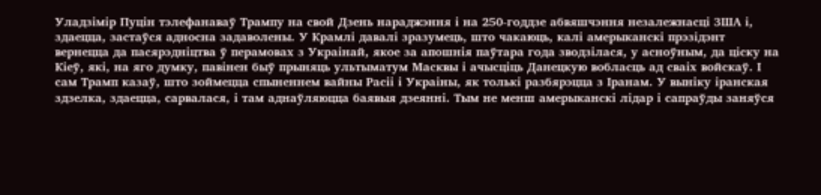Уладзімір Пуцін тэлефанаваў Трампу на свой Дзень нараджэння і на 250-годдзе абвяшчэння незалежнасці ЗША і, здаецца, застаўся адносна задаволены. У Крамлі давалі зразумець, што чакаюць, калі амерыканскі прэзідэнт вернецца да пасярэдніцтва ў перамовах з Украінай, якое за апошнія паўтара года зводзілася, у асноўным, да ціску на Кіеў, які, на яго думку, павінен быў прыняць ультыматум Масквы і ачысціць Данецкую вобласць ад сваіх войскаў. І сам Трамп казаў, што зоймецца спыненнем вайны Расіі і Украіны, як толькі разбярэцца з Іранам. У выніку іранская здзелка, здаецца, сарвалася, і там аднаўляюцца баявыя дзеянні. Тым не менш амерыканскі лідар і сапраўды заняўся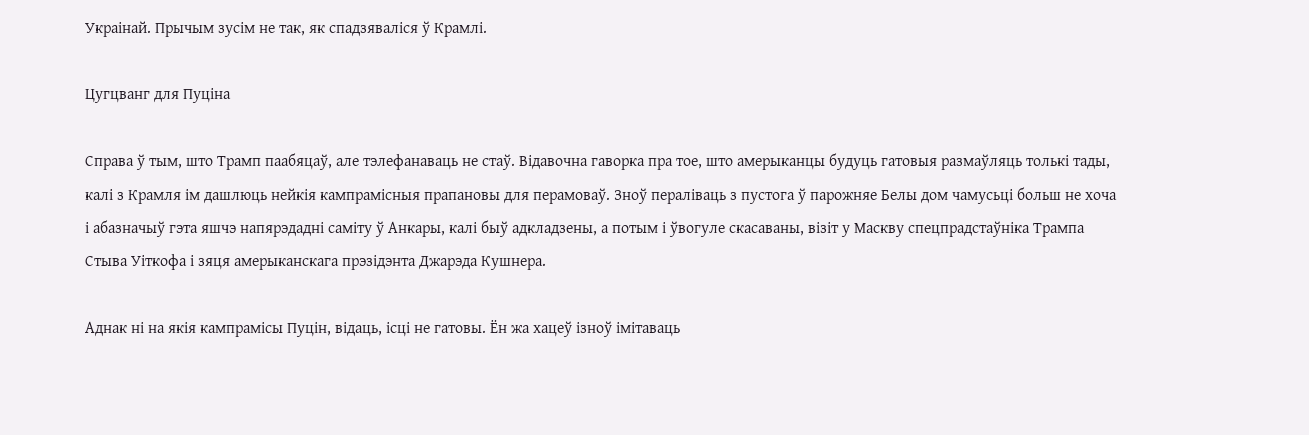Украінай. Прычым зусім не так, як спадзяваліся ў Крамлі.

Цугцванг для Пуціна

Справа ў тым, што Трамп паабяцаў, але тэлефанаваць не стаў. Відавочна гаворка пра тое, што амерыканцы будуць гатовыя размаўляць толькі тады, калі з Крамля ім дашлюць нейкія кампрамісныя прапановы для перамоваў. Зноў пераліваць з пустога ў парожняе Белы дом чамусьці больш не хоча і абазначыў гэта яшчэ напярэдадні саміту ў Анкары, калі быў адкладзены, а потым і ўвогуле скасаваны, візіт у Маскву спецпрадстаўніка Трампа Стыва Уіткофа і зяця амерыканскага прэзідэнта Джарэда Кушнера.

Аднак ні на якія кампрамісы Пуцін, відаць, ісці не гатовы. Ён жа хацеў ізноў імітаваць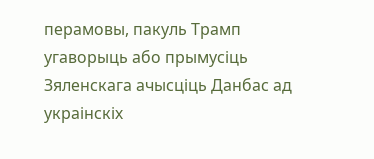перамовы, пакуль Трамп угаворыць або прымусіць Зяленскага ачысціць Данбас ад украінскіх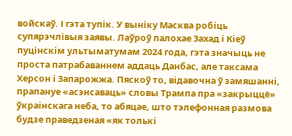войскаў. І гэта тупік. У выніку Масква робіць супярэчлівыя заявы. Лаўроў палохае Захад і Кіеў пуцінскім ультыматумам 2024 года, гэта значыць не проста патрабаваннем аддаць Данбас, але таксама Херсон і Запарожжа. Пяскоў то, відавочна ў замяшанні, прапануе «асэнсаваць» словы Трампа пра «закрыццё» ўкраінскага неба, то абяцае, што тэлефонная размова будзе праведзеная «як толькі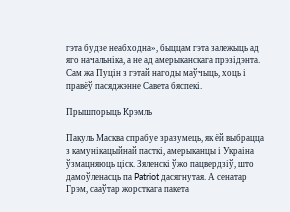гэта будзе неабходна», быццам гэта залежыць ад яго начальніка, а не ад амерыканскага прэзідэнта. Сам жа Пуцін з гэтай нагоды маўчыць, хоць і правёў пасяджэнне Савета бяспекі.

Прышпорыць Крэмль

Пакуль Масква спрабуе зразумець, як ёй выбрацца з камунікацыйнай пасткі, амерыканцы і Украіна ўзмацняюць ціск. Зяленскі ўжо пацвердзіў, што дамоўленасць па Patriot дасягнутая. А сенатар Грэм, сааўтар жорсткага пакета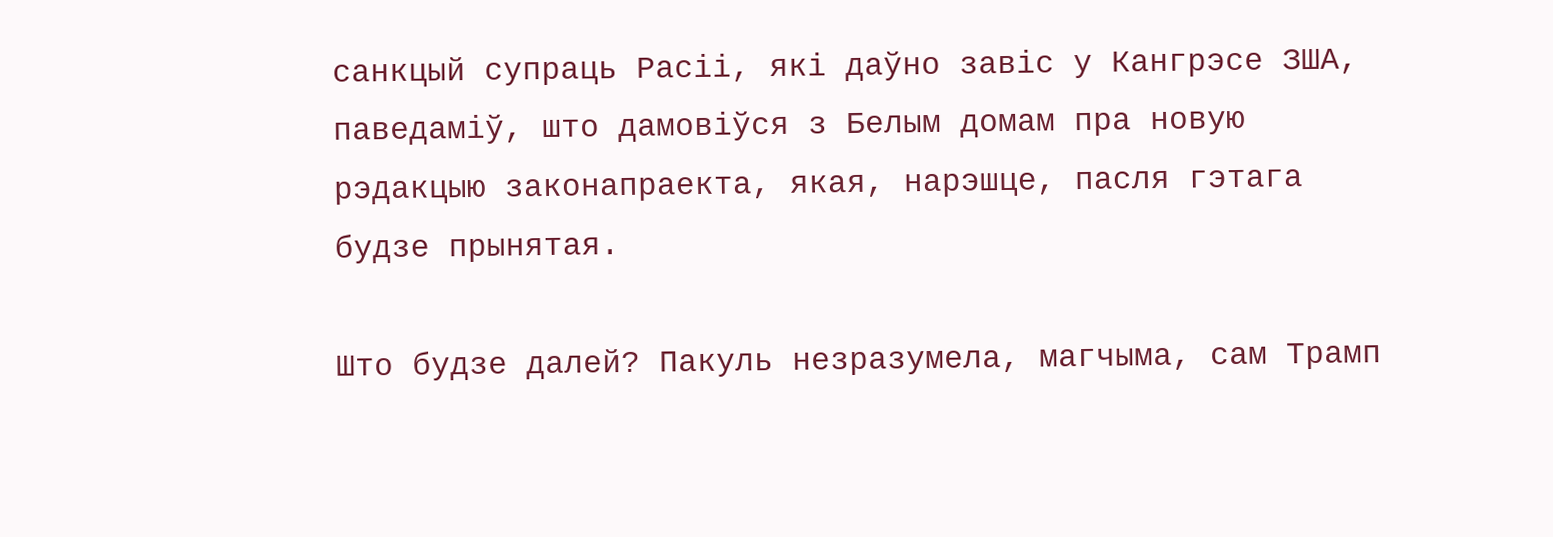санкцый супраць Расіі, які даўно завіс у Кангрэсе ЗША, паведаміў, што дамовіўся з Белым домам пра новую рэдакцыю законапраекта, якая, нарэшце, пасля гэтага будзе прынятая.

Што будзе далей? Пакуль незразумела, магчыма, сам Трамп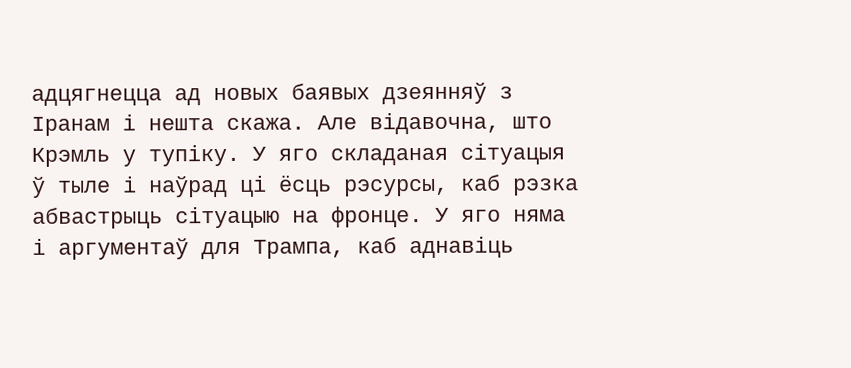адцягнецца ад новых баявых дзеянняў з Іранам і нешта скажа. Але відавочна, што Крэмль у тупіку. У яго складаная сітуацыя ў тыле і наўрад ці ёсць рэсурсы, каб рэзка абвастрыць сітуацыю на фронце. У яго няма і аргументаў для Трампа, каб аднавіць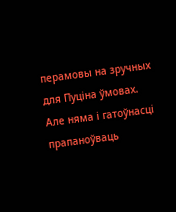перамовы на зручных для Пуціна ўмовах. Але няма і гатоўнасці прапаноўваць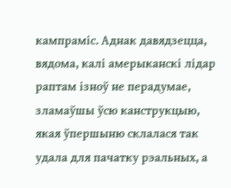кампраміс. Аднак давядзецца, вядома, калі амерыканскі лідар раптам ізноў не перадумае, зламаўшы ўсю канструкцыю, якая ўпершыню склалася так удала для пачатку рэальных, а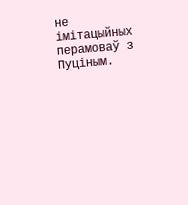не імітацыйных перамоваў з Пуціным.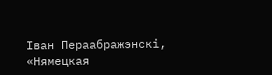Іван Пераабражэнскі, «Нямецкая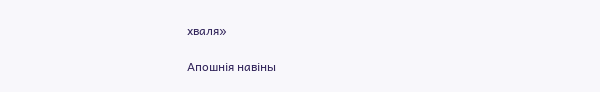хваля»

Апошнія навіны